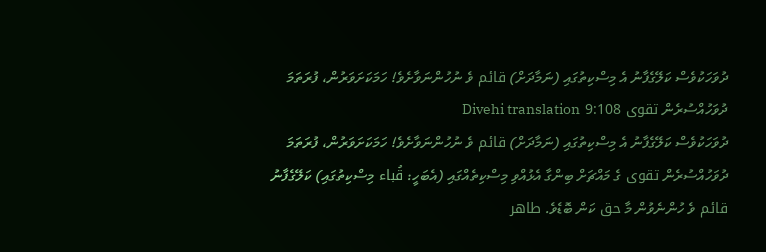ދުވަހަކުވެސް ކަލޭގެފާނު އެ މިސްކިތުގައި (ނަމާދަށް) قائم ވެ ނުހުންނަވާށެވެ! ހަމަކަށަވަރުން، ފުރަތަމަ ދުވަހުއްސުރެން تقوى 9:108 Divehi translation
ދުވަހަކުވެސް ކަލޭގެފާނު އެ މިސްކިތުގައި (ނަމާދަށް) قائم ވެ ނުހުންނަވާށެވެ! ހަމަކަށަވަރުން، ފުރަތަމަ ދުވަހުއްސުރެން تقوى ގެ މައްޗަށް ބިންގާ އެޅުއްވި މިސްކިތެއްގައި (އެބަހީ: قُباء މިސްކިތުގައި) ކަލޭގެފާނު قائم ވެ ހުންނެވުން މާ حق ކަން ބޮޑެވެ. طاهر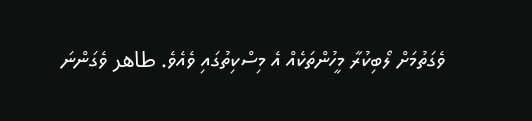ވެގަތުމަށް ލޯބިކުރާ މީހުންތަކެއް އެ މިސްކިތުގައި ވެއެވެ. طاهر ވެގަންނަ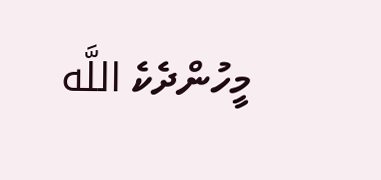މީހުންދެކެ اللَّه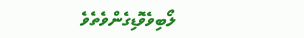ލޯބިވެވޮޑިގެންވެތެވެ